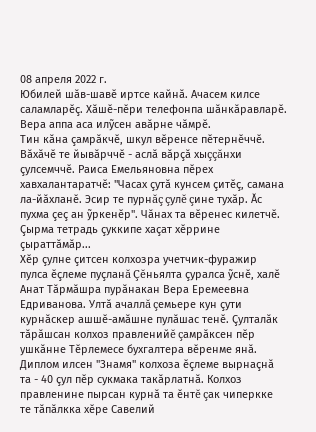08 апреля 2022 г.
Юбилей шăв-шавĕ иртсе кайнă. Ачасем килсе саламларĕç. Хăшĕ-пĕри телефонпа шăнкăравларĕ. Вера аппа аса илỹсен авăрне чăмрĕ.
Тин кăна çамрăкчĕ, шкул вĕренсе пĕтернĕччĕ. Вăхăчĕ те йывăрччĕ - аслă вăрçă хыççăнхи çулсемччĕ. Раиса Емельяновна пĕрех хавхалантаратчĕ: "Часах çутă кунсем çитĕç, самана ла-йăхланĕ. Эсир те пурнăç çулĕ çине тухăр. Ăс пухма çеç ан ỹркенĕр". Чăнах та вĕренес килетчĕ. Çырма тетрадь çуккипе хаçат хĕррине çыраттăмăр...
Хĕр çулне çитсен колхозра учетчик-фуражир пулса ĕçлеме пуçланă Çĕньялта çуралса ỹснĕ, халĕ Анат Тăрмăшра пурăнакан Вера Еремеевна Едриванова. Ултă ачаллă çемьере кун çути курнăскер ашшĕ-амăшне пулăшас тенĕ. Çулталăк тăрăшсан колхоз правленийĕ çамрăксен пĕр ушкăнне Тĕрлемесе бухгалтера вĕренме янă. Диплом илсен "Знамя" колхоза ĕçлеме вырнаçнă та - 40 çул пĕр сукмака такăрлатнă. Колхоз правленине пырсан курнă та ĕнтĕ çак чиперкке те тăпăлкка хĕре Савелий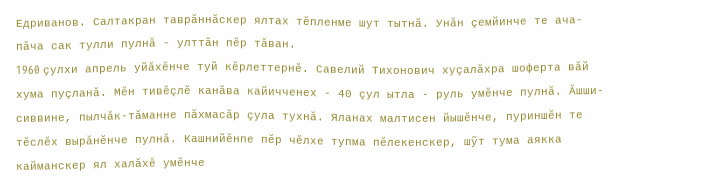Едриванов. Салтакран таврăннăскер ялтах тĕпленме шут тытнă. Унăн çемйинче те ача-пăча сак тулли пулнă - улттăн пĕр тăван.
1960 çулхи апрель уйăхĕнче туй кĕрлеттернĕ. Савелий Тихонович хуçалăхра шоферта вăй хума пуçланă. Мĕн тивĕçлĕ канăва кайичченех - 40 çул ытла - руль умĕнче пулнă. Ăшши-сиввине, пылчăк-тăманне пăхмасăр çула тухнă. Яланах малтисен йышĕнче, пуриншĕн те тĕслĕх вырăнĕнче пулнă. Кашнийĕнпе пĕр чĕлхе тупма пĕлекенскер, шỹт тума аякка кайманскер ял халăхĕ умĕнче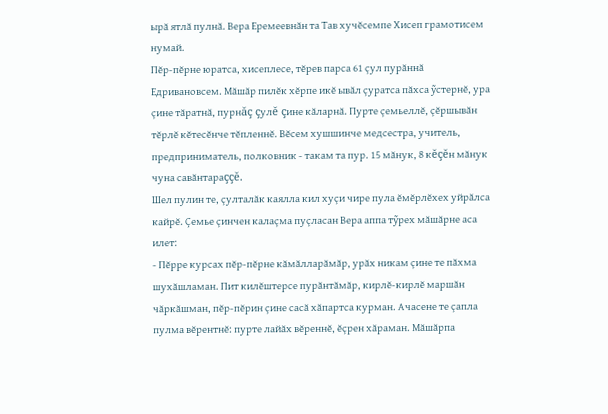ырă ятлă пулнă. Вера Еремеевнăн та Тав хучĕсемпе Хисеп грамотисем нумай.
Пĕр-пĕрне юратса, хисеплесе, тĕрев парса 61 çул пурăннă Едривановсем. Мăшăр пилĕк хĕрпе икĕ ывăл çуратса пăхса ỹстернĕ, ура çине тăратнă, пурнăç çулĕ çине кăларнă. Пурте çемьеллĕ, çĕршывăн тĕрлĕ кĕтесĕнче тĕпленнĕ. Вĕсем хушшинче медсестра, учитель, предприниматель, полковник - такам та пур. 15 мăнук, 8 кĕçĕн мăнук чуна савăнтараççĕ.
Шел пулин те, çулталăк каялла кил хуçи чире пула ĕмĕрлĕхех уйрăлса кайрĕ. Çемье çинчен калаçма пуçласан Вера аппа тỹрех мăшăрне аса илет:
- Пĕрре курсах пĕр-пĕрне кăмăлларăмăр, урăх никам çине те пăхма шухăшламан. Пит килĕштерсе пурăнтăмăр, кирлĕ-кирлĕ маршăн чăркăшман, пĕр-пĕрин çине сасă хăпартса курман. Ачасене те çапла пулма вĕрентнĕ: пурте лайăх вĕреннĕ, ĕçрен хăраман. Мăшăрпа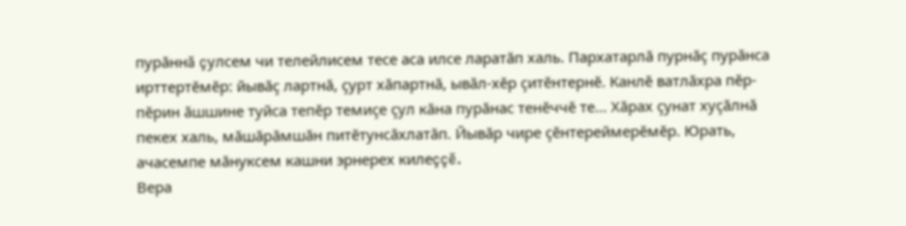пурăннă çулсем чи телейлисем тесе аса илсе ларатăп халь. Пархатарлă пурнăç пурăнса ирттертĕмĕр: йывăç лартнă, çурт хăпартнă, ывăл-хĕр çитĕнтернĕ. Канлĕ ватлăхра пĕр-пĕрин ăшшине туйса тепĕр темиçе çул кăна пурăнас тенĕччĕ те... Хăрах çунат хуçăлнă пекех халь, мăшăрăмшăн питĕтунсăхлатăп. Йывăр чире çĕнтереймерĕмĕр. Юрать, ачасемпе мăнуксем кашни эрнерех килеççĕ.
Вера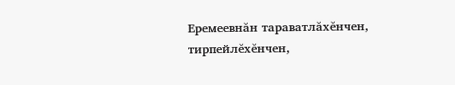Еремеевнăн тараватлăхĕнчен, тирпейлĕхĕнчен,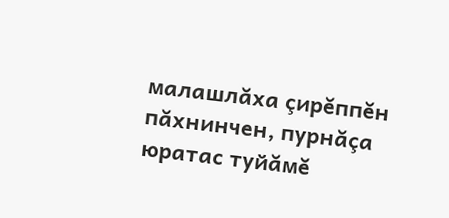малашлăха çирĕппĕн пăхнинчен, пурнăçа юратас туйăмĕ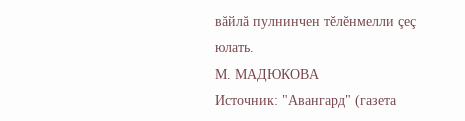вăйлă пулнинчен тĕлĕнмелли çеç юлать.
М. МАДЮКОВА
Источник: "Авангард" (газета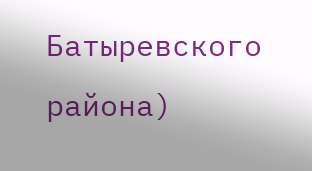Батыревского района)